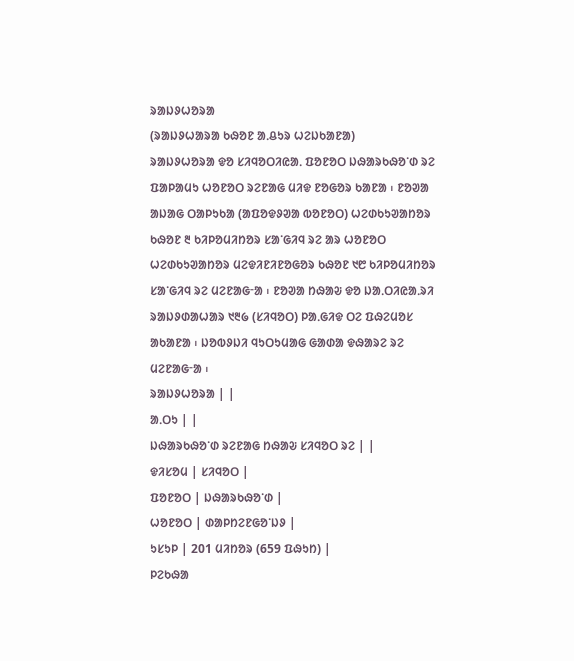ᱨᱟᱡᱽᱦᱚᱨᱟ
(ᱨᱟᱡᱽᱦᱟᱨᱟ ᱠᱷᱚᱱ ᱟᱹᱪᱩᱨ ᱦᱮᱡᱠᱟᱱᱟ)
ᱨᱟᱡᱽᱦᱚᱨᱟ ᱫᱚ ᱥᱤᱧᱚᱛᱤᱭᱟᱹ ᱯᱚᱱᱚᱛ ᱡᱷᱟᱨᱠᱷᱚᱸᱰ ᱨᱮ ᱯᱟᱞᱟᱢᱩ ᱦᱚᱱᱚᱛ ᱨᱮᱱᱟᱜ ᱢᱤᱫ ᱱᱚᱜᱚᱨ ᱠᱟᱱᱟ ᱾ ᱱᱚᱣᱟ ᱟᱡᱟᱜ ᱛᱟᱞᱩᱠᱟ (ᱟᱯᱚᱫᱽᱣᱟ ᱵᱚᱱᱚᱛ) ᱦᱮᱰᱠᱩᱣᱟᱴᱚᱨ ᱠᱷᱚᱱ ᱓ ᱠᱤᱞᱚᱢᱤᱴᱚᱨ ᱥᱟᱸᱜᱤᱧ ᱨᱮ ᱟᱨ ᱦᱚᱱᱚᱛ ᱦᱮᱰᱠᱩᱣᱟᱴᱚᱨ ᱢᱮᱫᱤᱱᱤᱱᱚᱜᱚᱨ ᱠᱷᱚᱱ ᱑᱘ ᱠᱤᱞᱚᱢᱤᱴᱚᱨ ᱥᱟᱸᱜᱤᱧ ᱨᱮ ᱢᱮᱱᱟᱜᱼᱟ ᱾ ᱱᱚᱣᱟ ᱴᱷᱟᱶ ᱫᱚ ᱡᱟᱹᱛᱤᱭᱟᱹᱨᱤ ᱨᱟᱡᱽᱰᱟᱦᱟᱨ ᱑᱓᱙ (ᱥᱤᱧᱚᱛ) ᱞᱟᱹᱜᱤᱫ ᱛᱮ ᱯᱷᱮᱢᱚᱥ ᱟᱠᱟᱱᱟ ᱾ ᱡᱚᱵᱽᱡᱤ ᱧᱩᱛᱩᱢᱟᱜ ᱜᱟᱰᱟ ᱫᱷᱟᱨᱮ ᱨᱮ ᱢᱮᱱᱟᱜᱼᱟ ᱾
ᱨᱟᱡᱽᱦᱚᱨᱟ | |
ᱟᱹᱛᱩ | |
ᱡᱷᱟᱨᱠᱷᱚᱸᱰ ᱨᱮᱱᱟᱜ ᱴᱷᱟᱶ ᱥᱤᱧᱚᱛ ᱨᱮ | |
ᱫᱤᱥᱚᱢ | ᱥᱤᱧᱚᱛ |
ᱯᱚᱱᱚᱛ | ᱡᱷᱟᱨᱠᱷᱚᱸᱰ |
ᱦᱚᱱᱚᱛ | ᱰᱟᱞᱴᱮᱱᱜᱚᱸᱡᱽ |
ᱩᱥᱩᱞ | 201 ᱢᱤᱴᱚᱨ (659 ᱯᱷᱩᱴ) |
ᱞᱮᱠᱷᱟ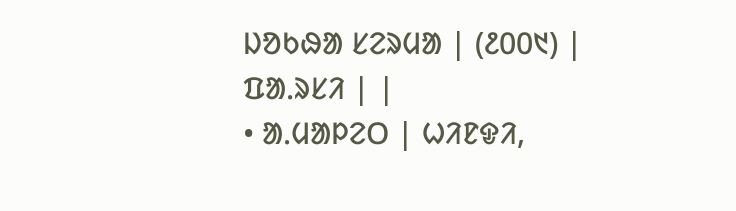ᱡᱚᱠᱷᱟ ᱥᱮᱨᱢᱟ | (᱒᱐᱐᱑) |
ᱯᱟᱹᱨᱥᱤ | |
• ᱟᱹᱢᱟᱞᱮᱛ | ᱦᱤᱱᱫᱤ,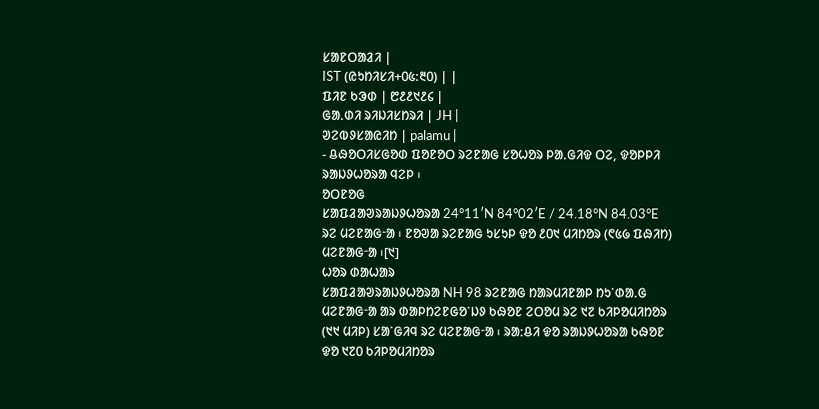ᱥᱟᱱᱛᱟᱲᱤ |
IST (ᱭᱩᱴᱤᱥᱤ+᱐᱕:᱓᱐) | |
ᱯᱤᱱ ᱠᱳᱰ | ᱘᱒᱒᱑᱒᱔ |
ᱜᱟᱹᱰᱤ ᱨᱤᱡᱤᱥᱴᱨᱤ | JH |
ᱣᱮᱵᱽᱥᱟᱭᱤᱴ | palamu |
- ᱪᱷᱚᱛᱤᱥᱜᱚᱰ ᱯᱚᱱᱚᱛ ᱨᱮᱱᱟᱜ ᱥᱚᱦᱚᱨ ᱞᱟᱹᱜᱤᱫ ᱛᱮ, ᱫᱚᱞᱞᱤ ᱨᱟᱡᱽᱦᱚᱨᱟ ᱧᱮᱞ ᱾
ᱚᱛᱱᱚᱜ
ᱥᱟᱯᱲᱟᱣᱨᱟᱡᱽᱦᱚᱨᱟ 24°11′N 84°02′E / 24.18°N 84.03°E ᱨᱮ ᱢᱮᱱᱟᱜᱼᱟ ᱾ ᱱᱚᱣᱟ ᱨᱮᱱᱟᱜ ᱩᱥᱩᱞ ᱫᱚ ᱒᱐᱑ ᱢᱤᱴᱚᱨ (᱖᱕᱙ ᱯᱷᱤᱴ) ᱢᱮᱱᱟᱜᱼᱟ ᱾[᱑]
ᱦᱚᱨ ᱰᱟᱦᱟᱨ
ᱥᱟᱯᱲᱟᱣᱨᱟᱡᱽᱦᱚᱨᱟ NH 98 ᱨᱮᱱᱟᱜ ᱴᱟᱨᱢᱤᱱᱟᱞ ᱴᱩᱸᱰᱟᱹᱜ ᱢᱮᱱᱟᱜᱼᱟ ᱟᱨ ᱰᱟᱞᱴᱮᱱᱜᱚᱸᱡᱽ ᱠᱷᱚᱱ ᱮᱛᱚᱢ ᱨᱮ ᱑᱗ ᱠᱤᱞᱚᱢᱤᱴᱚᱨ (᱑᱑ ᱢᱤᱞ) ᱥᱟᱸᱜᱤᱧ ᱨᱮ ᱢᱮᱱᱟᱜᱼᱟ ᱾ ᱨᱟᱺᱪᱤ ᱫᱚ ᱨᱟᱡᱽᱦᱚᱨᱟ ᱠᱷᱚᱱ ᱫᱚ ᱑᱗᱐ ᱠᱤᱞᱚᱢᱤᱴᱚᱨ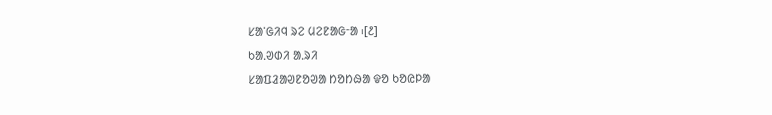ᱥᱟᱸᱜᱤᱧ ᱨᱮ ᱢᱮᱱᱟᱜᱼᱟ ᱾[᱒]
ᱠᱟᱹᱣᱰᱤ ᱟᱹᱨᱤ
ᱥᱟᱯᱲᱟᱣᱱᱚᱣᱟ ᱴᱚᱴᱷᱟ ᱫᱚ ᱠᱚᱭᱞᱟ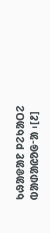ᱠᱷᱟᱫᱟᱱ ᱞᱮᱠᱟᱛᱮ ᱵᱟᱰᱟᱭᱚᱜᱼᱟ ᱾[᱒]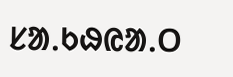ᱥᱟᱹᱠᱷᱭᱟᱹᱛ